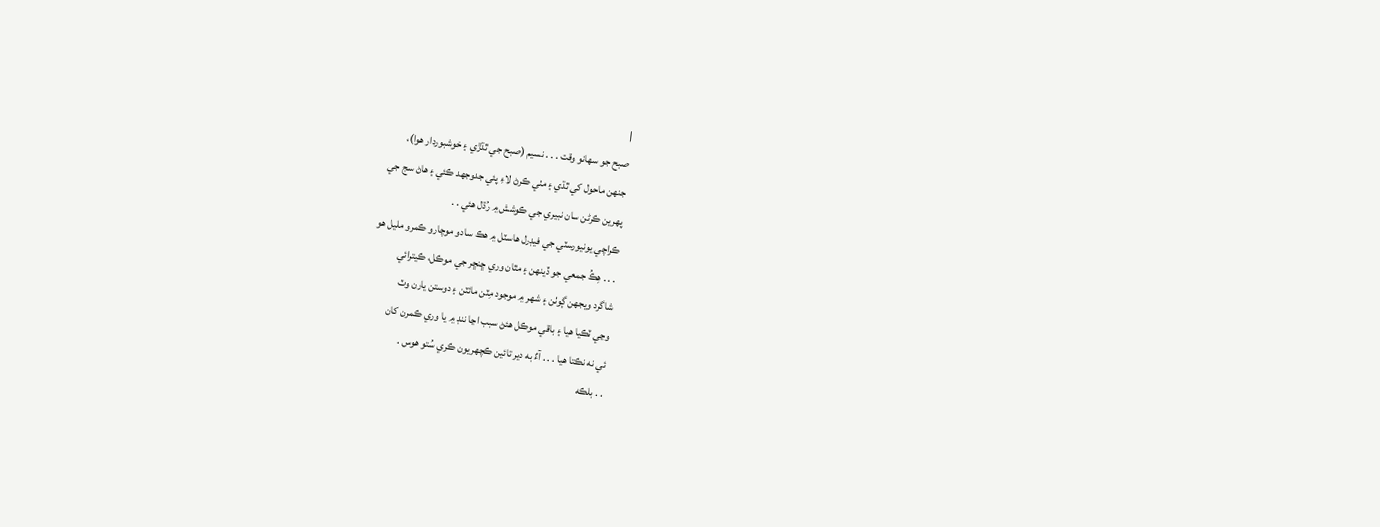|
صبح جو سهانو وقت . . . نسيم (صبح جي ٿڌڙي ۽ خوشبوردار هوا)،
جنهن ماحول کي ٿڌي ۽ مٺي ڪرڻ لاءِ پئي جدوجھد ڪئي ۽ هاڻ سج جي
پهرين ڪرڻن سان نبيري جي ڪوشش ۾ رُڌل هئي . .
ڪراچي يونيورسٽي جي فيڊرل هاسٽل ۾ هڪ سادو موچارو ڪمرو مليل هو
. . . هِڪُ جمعي جو ڏينهن ۽ مٿان وري ڇنڇر جي موڪل، ڪيترائي
شاگرد ويجھن ڳوٺن ۽ شهر ۾ موجود مِٽن مائٽن ۽ دوستن يارن وٽ
وڃي ٽڪيا هيا ۽ باقي موڪل هئڻ سبب اڃا ننڊ ۾ يا وري ڪمرن کان
ئي نه نڪتا هيا . . . آءٌ به دير تائين ڪچهريون ڪري سُتو هوس .
. . بلڪه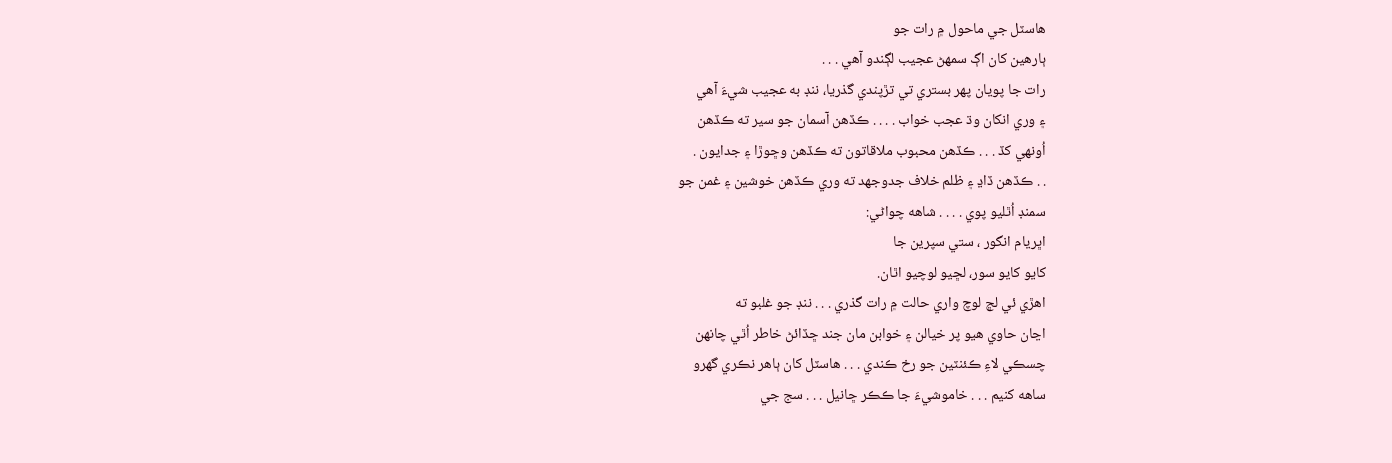هاسٽل جي ماحول ۾ رات جو
ٻارهين کان اڳ سمهڻ عجيب لڳندو آهي . . .
رات جا پويان پهر بستري تي تڙپندي گذريا، ننڊ به عجيب شيءَ آهي
۽ وري انکان وڌ عجب خواب . . . . ڪڏهن آسمان جو سير ته ڪڏهن
اُونهي کڏ . . . ڪڏهن محبوب ملاقاتون ته ڪڏهن وڇوڙا ۽ جدايون .
. . ڪڏهن ڏاڍ ۽ ظلم خلاف جدوجھد ته وري ڪڏهن خوشين ۽ غمن جو
سمنڊ اُٿليو پوي . . . . شاهه چواڻي:
اڀريام انگور ، ستي سپرين جا
کايو کايو سور، لڇيو لوچيو اٿان.
اهڙي ئي لڇ لوچ واري حالت ۾ رات گذري . . . ننڊ جو غلبو ته
اڃان حاوي هيو پر خيالن ۽ خوابن مان جند ڇڏائڻ خاطر اُٿي چانهن
چسڪي لاءِ ڪئنٽين جو رخ ڪندي . . . هاسٽل کان ٻاهر نڪري گھرو
ساهه کنيم . . . خاموشيءَ جا ڪڪر ڇانيل . . . سج جي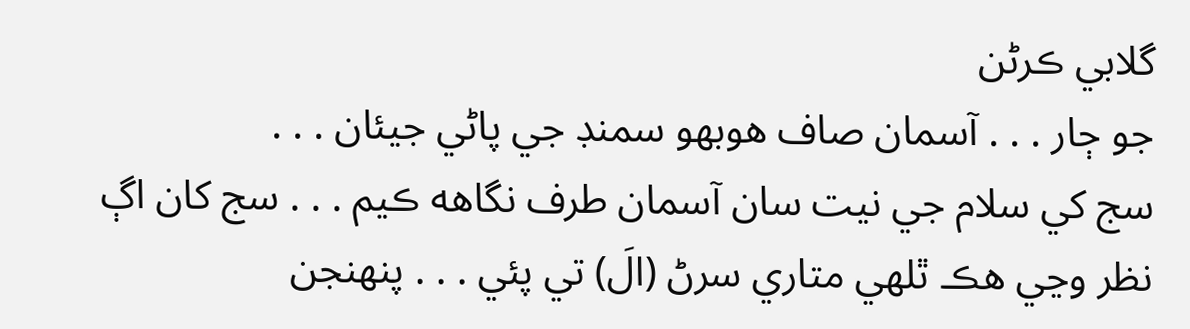گلابي ڪرڻن
جو ڄار . . . آسمان صاف هوبهو سمنڊ جي پاڻي جيئان . . .
سج کي سلام جي نيت سان آسمان طرف نگاهه ڪيم . . . سج کان اڳ
نظر وڃي هڪ ٿلهي متاري سرڻ (الَ) تي پئي . . . پنهنجن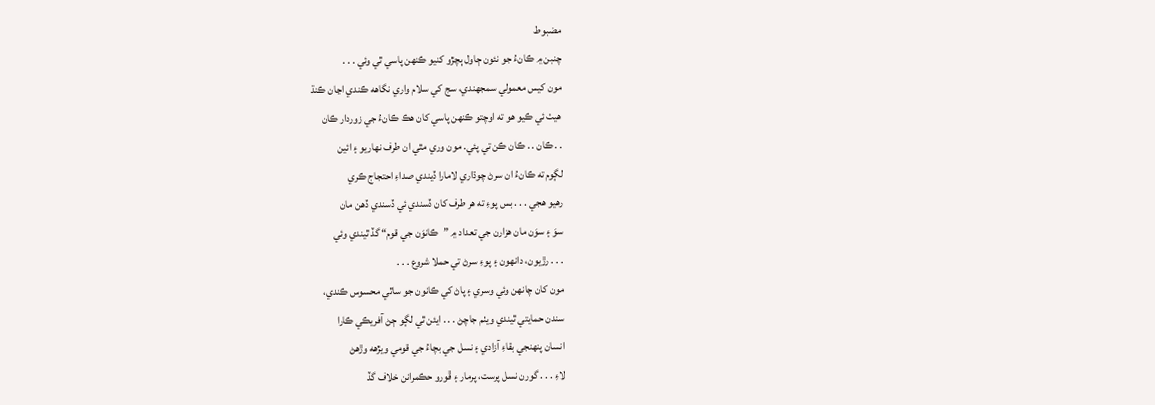مضبوط
چنبن ۾ ڪانءُ جو نئون ڄاول ٻچڙو کنيو ڪنهن پاسي ٿي وئي . . .
مون کيس معمولي سمجھندي، سج کي سلام واري نگاهه ڪندي اڃان ڪنڌ
هيٺ ئي ڪيو هو ته اوچتو ڪنهن پاسي کان هڪ ڪانءُ جي زوردار ڪان
. . ڪان . . ڪان ڪن تي پئي. مون وري مٿي ان طرف نهاريو ۽ ائين
لڳوم ته ڪانءُ ان سرڻ چوڌاري لامارا ڏيندي صداءِ احتجاج ڪري
رهيو هجي . . . بس پوءِ ته هر طرف کان ڏسندي ئي ڏسندي ڏهن مان
سوَ ۽ سوَن مان هزارن جي تعداد ۾ ”ڪانوَن جي قوم“ گڏ ٿيندي وئي
. . . رڙيون، دانهون ۽ پوءِ سرڻ تي حملا شروع . . .
مون کان چانهن وئي وسري ۽ پاڻ کي ڪانون جو ساٿي محسوس ڪندي،
سندن حمايتي ٿيندي ويٺم جاچڻ . . . ايئن ٿي لڳو ڄڻ آفريڪي ڪارا
انسان پنهنجي بقاءِ آزادي ۽ نسل جي بچاءُ جي قومي ويڙهه وڙهڻ
لاءِ . . . گورن نسل پرست، پرمار ۽ ڦورو حڪمرانن خلاف گڏ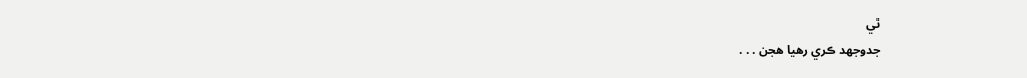ٿي
جدوجھد ڪري رهيا هجن . . .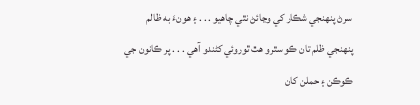سرڻ پنهنجي شڪار کي وڃائڻ نٿي چاهيو . . . ۽ هونءَ به ظالم
پنهنجي ظلم تان ڪو سٿرو هٿ ٿوروئي کڻندو آهي . . . پر ڪانون جي
ڪوڪن ۽ حملن کان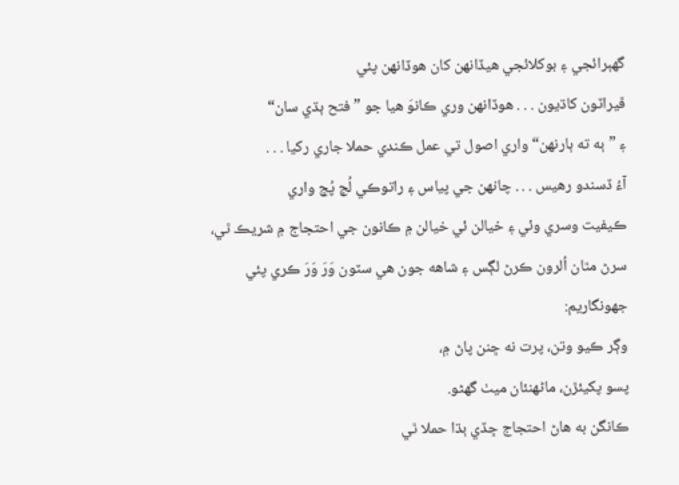گھٻرائجي ۽ بوکلائجي هيڏانهن کان هوڏانهن پئي
ڦيراٽون کاڌيون . . . هوڏانهن وري ڪانوَ هيا جو ”فتح ٻڌي سان“
۽ ”ٻه ته ٻارنهن“ واري اصول تي عمل ڪندي حملا جاري رکيا . . .
آءُ ڏسندو رهيس . . . چانهن جي پياس ۽ راتوڪي لُڇ پُڇ واري
ڪيفيت وسري وئي ۽ خيالن ئي خيالن ۾ ڪانون جي احتجاج ۾ شريڪ ٿي،
سرڻ مٿان اُلرون ڪرڻ لڳس ۽ شاهه جون هي سٽون وَرَ وَرَ ڪري پئي
جھونگاريم:
وڳر ڪيو وتن، پرت نه ڇنن پاڻ ۾،
پسو پکيئڙن، ماڻهنئان ميٺ گھڻو.
ڪانگن به هاڻ احتجاج ڇڏي ٻڌا حملا ٿي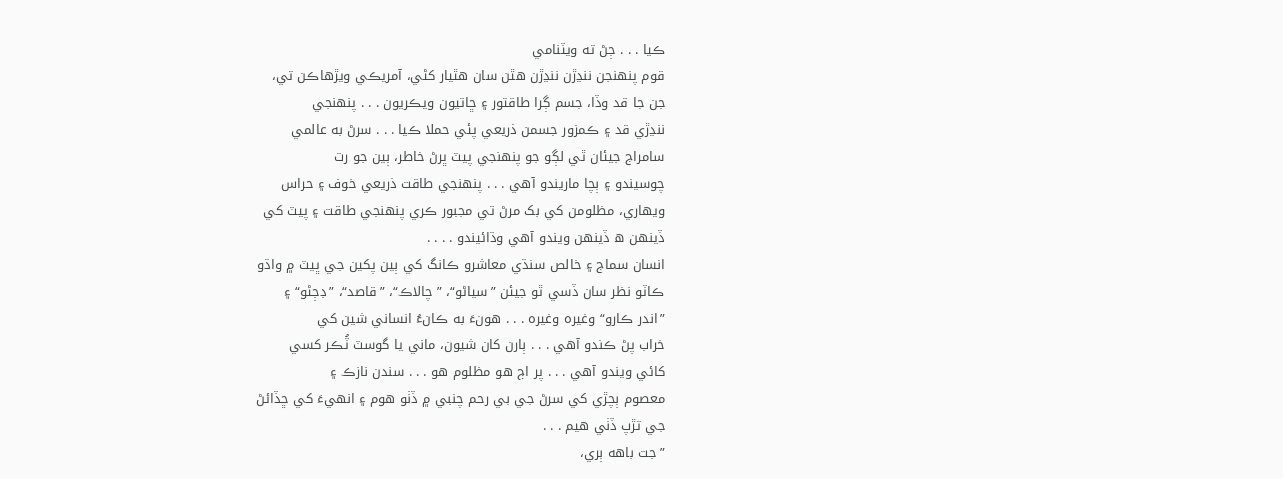ڪيا . . . ڄڻ ته ويٽنامي
قوم پنهنجن ننڍڙن ننڍڙن هٿن سان هٿيار کڻي، آمريڪي ويڙهاڪن تي،
جن جا قد وڏا، جسم ڳرا طاقتور ۽ ڇاتيون ويڪريون . . . پنهنجي
ننڍڙي قد ۽ ڪمزور جسمن ذريعي پئي حملا ڪيا . . . سرڻ به عالمي
سامراج جيئان ٿي لڳو جو پنهنجي پيٽ ڀرڻ خاطر، ٻين جو رت
چوسيندو ۽ ٻچا ماريندو آهي . . . پنهنجي طاقت ذريعي خوف ۽ حراس
ويهاري، مظلومن کي بک مرڻ تي مجبور ڪري پنهنجي طاقت ۽ پيٽ کي
ڏينهن ه ڏينهن ويندو آهي وڌائيندو . . . .
انسان سماج ۽ خالص سنڌي معاشرو ڪانگ کي ٻين پکين جي ڀيٽ ۾ واڌو
ڪاٽو نظر سان ڏسي ٿو جيئن ”سياڻو“، ”چالاڪ“، ”قاصد“، ”ڊڄڻو“ ۽
”اندر ڪارو“ وغيره وغيره . . . هونءَ به ڪانءُ انساني شين کي
خراب پڻ ڪندو آهي . . . ٻارن کان شيون، ماني يا گوسٽ ٽُڪر کسي
کائي ويندو آهي . . . پر اڄ هو مظلوم هو . . . سندن نازڪ ۽
معصوم ٻچڙي کي سرڻ جي بي رحم چنبي ۾ ڏٺو هوم ۽ انهيءَ کي ڇڏائڻ
جي تڙپ ڏٺي هيم . . .
”جت باهه ٻري،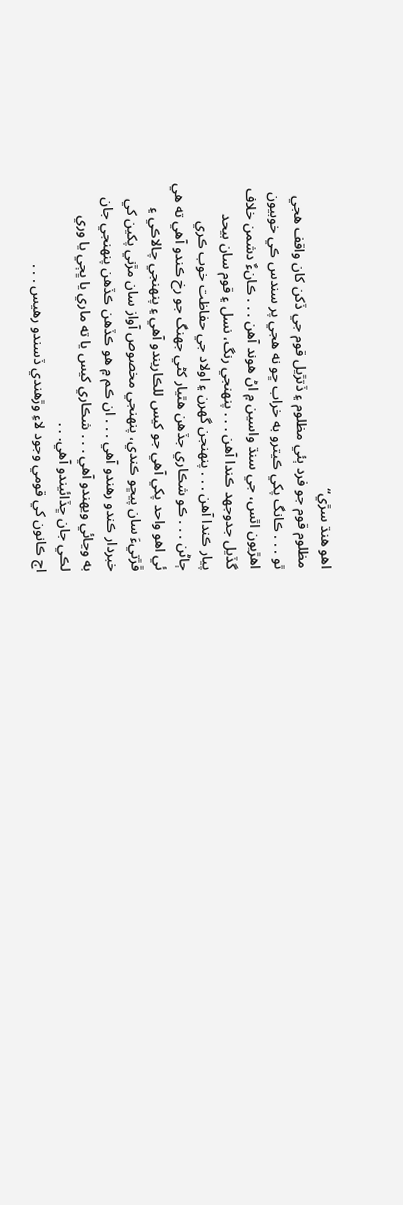اهو هنڌ سڙي“
مظلوم قوم جو فرد ٻئي مظلوم ۽ ڏتڙيل قوم جي ڏکن کان واقف هجي
ٿو . . . ڪانگ پکي ڪيترو به خراب ڇو نه هجي پر سندس ڪي خوبيون
اهڙيون اٿس، جي سنڌ واسين ۾ اڻ هوند آهن . . . ڪانءٌ دشمن خلاف
گڏيل جدوجھد ڪندا آهن . . . پنهنجي رنگ، نسل ۽ قوم سان بيحد
پيار ڪندا آهن . . . پنهنجن گھرن ۽ اولاد جي حفاظت خوب ڪري
ڄاڻن . . . ڪو شڪاري جڏهن هٿيار کڻي جھنگ جو رخ ڪندو آهي ته هي
ئي اهو واحد پکي آهي جو کيس للڪاريندو آهي ۽ پنهنجي چالاڪي ۽
ڦڙتيءَ سان پيڇو ڪندي، پنهنجي مخصوص آواز سان مڙني پکين کي
خبردار ڪندو رهندو آهي . . . ان ڪم ۾ هو ڪڏهن ڪڏهن پنهنجي جان
به وڃائي ويهندو آهي . . . شڪاري کيس يا ته ماري يا ڀڄي يا وري
لڪي جان ڇڏائيندو آهي. . .
اڄ ڪانون کي قومي وجود لاءِ وڙهندي ڏسندو رهيس . . .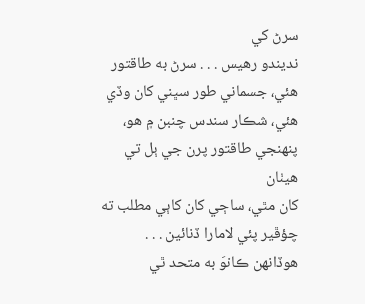سرڻ کي
نديندو رهيس . . . سرڻ به طاقتور هئي، جسماني طور سڀني کان وڏي
هئي، شڪار سندس چنبن ۾ هو، پنهنجي طاقتور پرن جي ٻل تي هيٺان
کان مٿي، ساڄي کان کاٻي مطلب ته چؤڦير پئي لامارا ڏنائين . . .
هوڏانهن ڪانوَ به متحد ٿي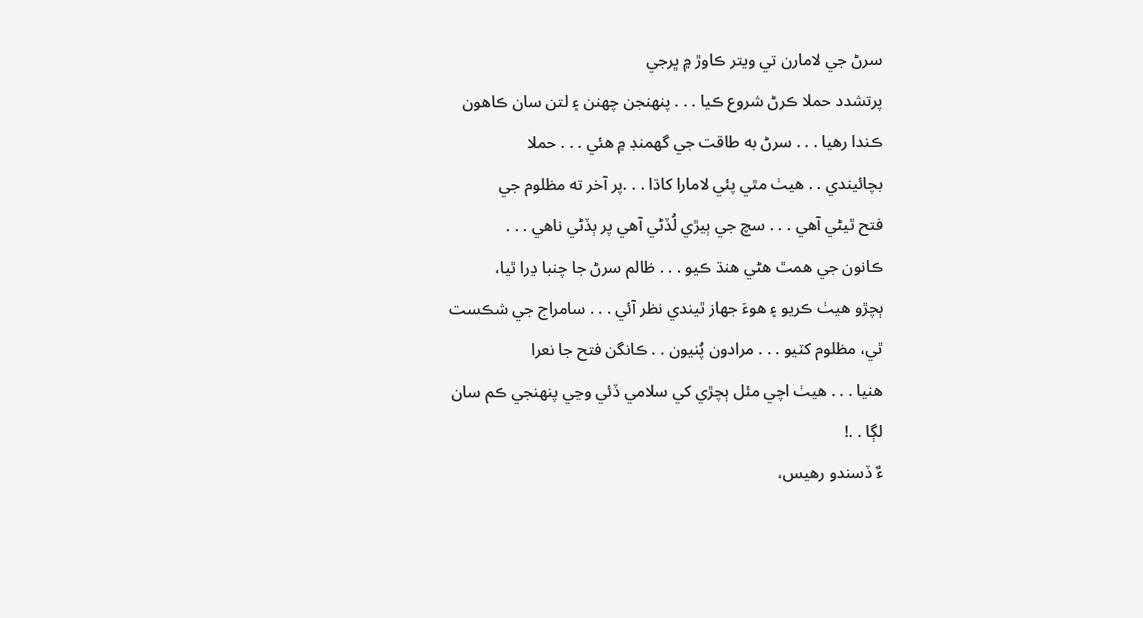سرڻ جي لامارن تي ويتر ڪاوڙ ۾ ڀرجي
پرتشدد حملا ڪرڻ شروع ڪيا . . . پنهنجن چهنن ۽ لتن سان ڪاهون
ڪندا رهيا . . . سرڻ به طاقت جي گھمنڊ ۾ هئي . . . حملا
بچائيندي . . هيٺ مٿي پئي لامارا کاڌا . . .پر آخر ته مظلوم جي
فتح ٿيڻي آهي . . . سچ جي ٻيڙي لُڏڻي آهي پر ٻڏڻي ناهي . . .
ڪانون جي همٿ هڻي هنڌ ڪيو . . . ظالم سرڻ جا چنبا ڍرا ٿيا،
ٻچڙو هيٺ ڪريو ۽ هوءَ جھاز ٿيندي نظر آئي . . . سامراج جي شڪست
ٿي، مظلوم کٽيو . . . مرادون پُنيون . . ڪانگن فتح جا نعرا
هنيا . . . هيٺ اچي مئل ٻچڙي کي سلامي ڏئي وڃي پنهنجي ڪم سان
لڳا . .!
ءٌ ڏسندو رهيس،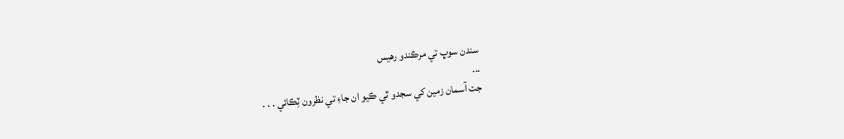سندن سوڀ تي مرڪندو رهيس
...
جت آسمان زمين کي سجدو ٿي ڪيو ان جاءِ تي نظرون ٽِڪائي . . .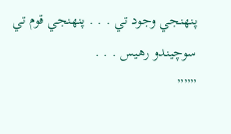پنهنجي وجود تي . . . پنهنجي قوم تي سوچيندو رهيس . . .
”””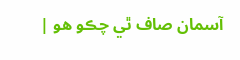آسمان صاف ٿي چڪو هو |